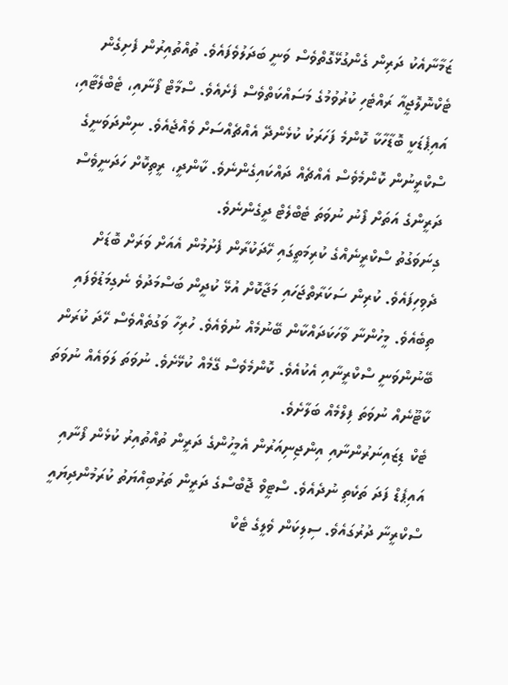ޒަމާނާއެކު ދަރިން ގެންގުޅޭގޮތްވެސް ވަނީ ބަދަލުވެފައެވެ. ތުއްތުއިރުން ފެށިގެން ޓެކްނޮލޮޖީއާ ރައްޓެހި ކުރުވުމުގެ މަސައްކަތްވެސް ފެށެއެވެ. ސްމާޓް ފޯނާއި، ޓެބްލެޓާއި، އައިޕެޑަކީ ބޮޑާހާކާ ކޮންމެ ފަހަރަކު ކުޅެންދޭ އެއްޗެއްސަށް ވެއްޖެއެވެ. ނިންދަވަނީގެ ސްކްރީނުން ކޮންމެވެސް އެއްޗެއް ދައްކައިގެންނެވެ. ކާންދީ، ރީތިކޮށް ހަދަނީވެސް ދަރީންގެ އަތަށް ފޯނު ނުވަތަ ޓެބްލެޓް ދީގެންނެވެ.
ގިނަވަގުތު ސްކްރީނެއްގެ ކުރިމަތީގައި ހޭދަކުރާން ފެށުމުން އެއަށް ވަރަށް ބޮޑަށް ދެވިހިފައެވެ. ކުރިން ސަކަރާތްޖަހައި މަޖާކޮށް އުޅޭ ކުދީން ބަސްމަދުވެ ނެގިމަޑުވެފައި ތިބެއެވެ. މީހުންނާ ވާހަކަދައްކާން ބޭނުމެއް ނުވެއެވެ. ހުރިހާ ވަގުތެއްވެސް ހޭދަ ކުރަން ބޭނުންވަނީ ސްކްރީނާއި އެކުއެވެ. ކޮންމެވެސް ގޭމެއް ކުޅޭށެވެ. ނުވަތަ ލަވައެއް ނުވަތަ ކާޓޫނެއް ނުވަތަ ފިލްމެއް ބަލާށެވެ.
ޓެކް ޑިޒައިނަރުންނާއި އިންޖިނިއަރުން އެމީހުންގެ ދަރީން ތުއްތުއިރު ކުޅެން ފޯނާއި އައިޕެޑް ފަދަ ތަކެތި ނުދެއެވެ. ސްޓީވް ޖޮބްސްގެ ދަރީން ތަރުބިއްޔަތު ކުރަމުންދިޔައީ ސްކްރީނާ ދުރުގައެވެ. ސިލިކަން ވެލީގެ ޓެކް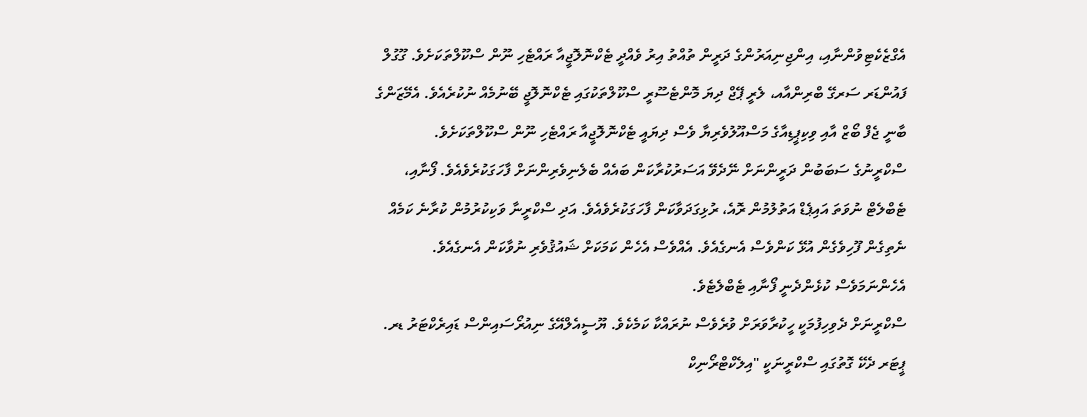އެގްޒެކެޓިވުންނާއި، އިންޖިނިއަރުންގެ ދަރީން ތުއްތު އިރު ވެއްދީ ޓެކްނޮލޮޖީއާ ރައްޓެހި ނޫން ސްކޫލްތަކަށެވެ. ގޫގުލް ފައުންޑަރ ސަރގޭ ބްރިންއާއ، ލެރީ ޕޭޖް ދިޔަ މޮންޓެސޫރީ ސްކޫލްތަކުގައި ޓެކްނޮލޮޖީ ބޭނުމެއް ނުކުރެއެވެ. އެމޭޒަންގެ ބާނީ ޖެފް ބޯޒް އާއި ވިކިޕީޑިއާގެ މަސްއޫލުވެރިޔާ ވެސް ދިޔައީ ޓެކްނޮލޮޖީއާ ރައްޓެހި ނޫން ސްކޫލްތަކަށެވެ.
ސްކްރީނުގެ ސަބަބުން ދަރީންނަށް ނޭދެވޭ އަސަރުކުރާކަން ބައެއް ބެލެނިވެރިންނަށް ފާހަގަކުރެވެއެވެ. ފޯނާއި، ޓެބްލެޓް ނުވަތަ އައިޕެޑް އަތުލުމުން ރޮއެ، ރުޅިގަދަވާކަން ފާހަގަކުރެވެއެވެ. އަދި ސްކްރީނާ ވަކިކުރުމުން ކުރާނެ ކަމެއް ނެތިގެން ފޫހިވެގެން އުޅޭ ކަންވެސް އެނގެއެވެ. އެއްވެސް އެހެން ކަމަކަށް ޝައުޤުވެރި ނުވާކަން އެނގެއެވެ. އެހެންނަމަވެސް ކުޅެންދެނީ ފޯނާއި ޓެބްލެޓެވެ.
ސްކްރީނަށް ދެވިހިފުމަކީ ހީކުރާވަރަށް ވުރެވެސް ނުރައްކާ ކަމެކެވެ. ޔޫސީއެލްއޭގެ ނިއުރޯސައިންސް ޑައިރެކްޓަރު ޑރ. ޕީޓަރ ދެކޭ ގޮތުގައި ސްކްރީނަކީ "އިލެކްޓްރޯނިކް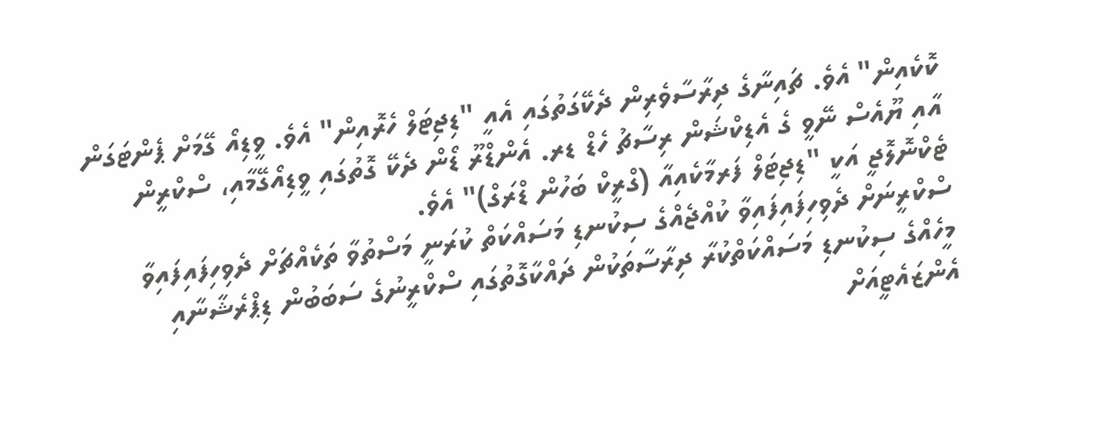ކޮކެއިން" އެވެ. ޗައިނާގެ ދިރާސާވެރިން ދެކޭގަތުގައި އެއީ "ޑިޖިޓަލް ހެރޮއިން" އެވެ. ވީޑިއޯ ގޭމަށް ޕެންޓަގަން އާއި ޔޫއެސް ނޭވީ ގެ އެޑިކްޝަން ރިސާޗު ހެޑް ޑރ. އެންޑްރޫ ޑޯން ދެކޭ ގޮތުގައި ވީޑިއޯގޭމާއި، ސްކްރީން ޓެކްނޮލޮޖީ އަކީ "ޑިޖިޓަލް ފަރމާކެއިއާ (ގްރީކް ބަހުން ޑްރަގް)" އެވެ.
ސްކްރީނަށް ދެވިހިފައިފައިވާ ކުއްޖެއްގެ ސިކުނޑި މަސައްކަތް ކުރަނީ މަސްތުވާ ތަކެއްޗަށް ދެވިހިފައިފައިވާ މީހެއްގެ ސިކުނޑި މަސައްކަތްކުރާ ދިރާސާތަކުން ދައްކާގޮތުގައި ސްކްރީނުގެ ސަބަބުން ޑިޕްރެޝާނާއި އެންޒައެޓީއަށް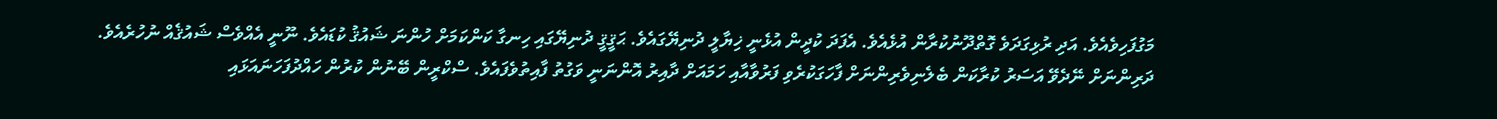މަގުފަހިވެއެވެ. އަދި ރުޅިގަދަވެ ގޮތްދޫނުކުރާން އުޅެއެވެ. އެފަދަ ކުދީން އުޅެނީ ޚިޔާލީ ދުނިޔޭގައެވެ. ޙަޤީޤީ ދުނިޔޭގައި ހިނގާ ކަންކަމަށް ހުންނަ ޝައުޤު ކުޑައެވެ. ނޫނީ އެއްވެސް ޝައުޤެއް ނުހުރެއެވެ.
ދަރިންނަށް ނޭދެވޭ އަސަރު ކުރާކަން ބެލެނިވެރިންނަށް ފާހަގަކުރެވި ފަރުވާއާއި ހަމައަށް ދާއިރު އޮންނަނީ ވަގުތު ފާއިތުވެފައެވެ. ސްކްރީން ބޭނުން ކުރުން ހައްދުފަހަނައަޅައި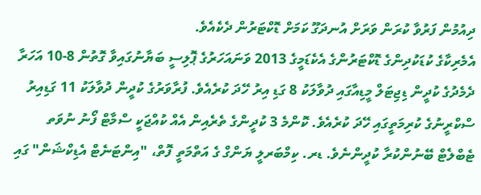ދިއުމުން ފަރުވާ ކުރަން ވަރަށް އުނދަގޫ ކަމަށް ޑޮކްޓަރުން ދެކެއެވެ.
އެމެރިކާގެ ކުޑަކުދިންގެ ޑޮކްޓަރުންގެ އެކެޑަމީގެ 2013 ވަނައަހަރުގެ ޕޮލިސީ ބަޔާނުގައިވާ ގޮތުން 8-10 އަހަރާ ދެމެދުގެ ކުދީން ޑިޖިޓަލް މީޑިއާގައި ދުވާލަކު 8 ގަޑި އިރު ހޭދަ ކުރެއެވެ. ފުރާވަރުގެ ކުދީން ދުވާލަކު 11 ގަޑިއިރު ސްކްރީނުގެ ކުރިމަތީގައި ހޭދަ ކުރެއެވެ. ކޮންމެ 3 ކުދީންގެ ތެރެއިން އެއް ކުއްޖަކީ ސްމާޓް ފޯނު ނުވަތ ޓެބްލެޓް ބޭނުންކުރާ ކުދީންނެވެ. ޑރ. ކިމްބަރލީ ޔަންގް ގެ އަތްމަތީ ފޮތް، "އިންޓަނެޓް އެޑިކްޝަން" ގައި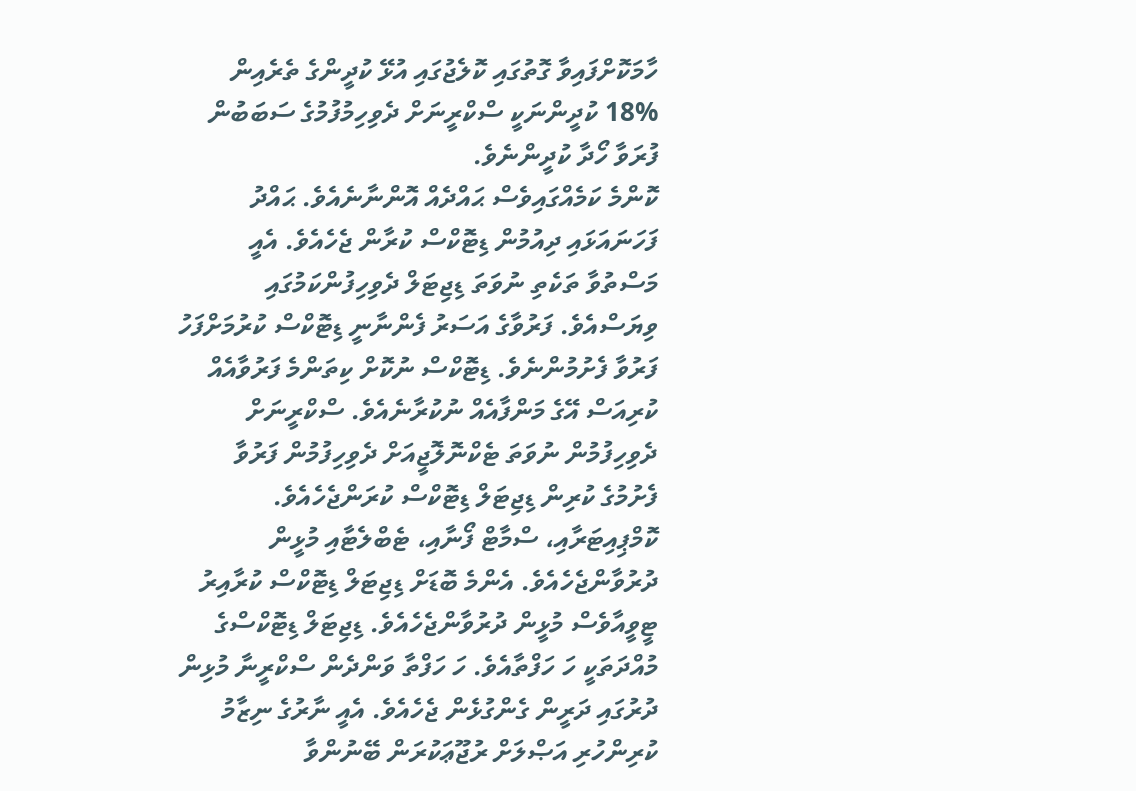ހާމަކޮށްފައިވާ ގޮތުގައި ކޮލެޖުގައި އުޅޭ ކުދީންގެ ތެރެއިން %18 ކުދީންނަކީ ސްކްރީނަށް ދެވިހިމުފުމުގެ ސަބަބުން ފުރަވާ ހޯދާ ކުދީންނެވެ.
ކޮންމެ ކަމެއްގައިވެސް ޙައްދެއް އޮންނާނެއެވެ. ޙައްދު ފަހަނައަޅައި ދިއުމުން ޑިޓޮކްސް ކުރާން ޖެހެއެވެ. އެއީ މަސްތުވާ ތަކެތި ނުވަތަ ޑިޖިޓަލް ދެވިހިފުންކަމުގައި ވިޔަސްއެވެ. ފަރުވާގެ އަސަރު ފެންނާނީ ޑިޓޮކްސް ކުރުމަށްފަހު ފަރުވާ ފެށުމުންނެވެ. ޑިޓޮކްސް ނުކޮށް ކިތަންމެ ފަރުވާއެއް ކުރިއަސް އޭގެ މަންފާއެއް ނުކުރާނެއެވެ. ސްކްރީނަށް ދެވިހިފުމުން ނުވަތަ ޓެކްނޮލޮޖީއަށް ދެވިހިފުމުން ފަރުވާ ފެށުމުގެ ކުރިން ޑިޖިޓަލް ޑިޓޮކްސް ކުރަންޖެހެއެވެ. ކޮމްޕިއިޓަރާއި، ސްމާޓް ފޯނާއި، ޓެބްލެޓާއި މުޅީން ދުރުވާންޖެހެއެވެ. އެންމެ ބޮޑަށް ޑިޖިޓަލް ޑިޓޮކްސް ކުރާއިރު ޓީވީއާވެސް މުޅީން ދުރުވާންޖެހެއެވެ. ޑިޖިޓަލް ޑިޓޮކްސްގެ މުއްދަތަކީ ހަ ހަފްތާއެވެ. ހަ ހަފްތާ ވަންދެން ސްކްރީނާ މުޅިން ދުރުގައި ދަރީން ގެންގުޅެން ޖެހެއެވެ. އެއީ ނާރުގެ ނިޒާމު ކުރިންހުރި އަޞްލަށް ރުޖޫޢަކުރަން ބޭނުންވާ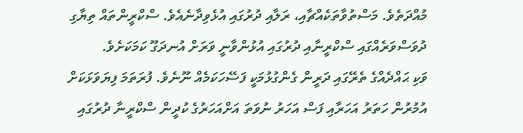މުއްދަތެވެ. މަސްތުވާތަކެއްޗާއި، ރަލާއި ދުރުގައި އުޅެވިދާނެއެވެ. ސްކްރީންތައް ތިޔާގި ދުވަސްވަރެއްގައި ސްކްރީނާއި ދުރުގައި އުޅުންވާނީ ވަރަށް އުނދަގޫ ކަމަކަށެވެ.
ވަކި ޙައްދެއްގެ ތެރޭގައި ދަރީން ގެންގުޅުމަކީ ފަސޭހަކަމެއް ނޫނެވެ. ފުރަތަމަ ފިޔަވަޅަކަށް އުމުރުން ހަތަރު އަހަރާއި ފަސް އަހަރު ނުވަތަ އަށްއަހަރުގެ ކުދީން ސްކްރީނާ ދުރުގައި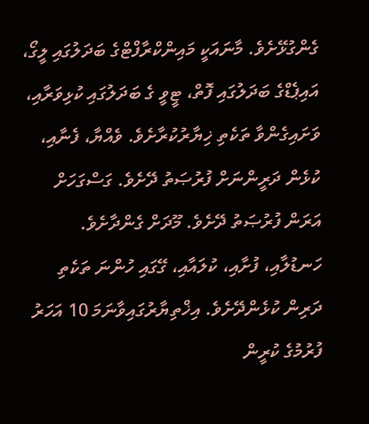ގެންގުޅޭށެވެ. މާނައަކީ މައިންކްރާފްޓްގެ ބަދަލުގައި ލީގޯ، އައިޕެޑްގެ ބަދަލުގައި ފޮތް، ޓީވީ ގެ ބަދަލުގައި ކުޅިވަރާއި، ވަށައިގެންވާ ތަކެތި ޚިޔާރުކުރާށެވެ. ވެއްޔާ، ފެނާއި، ކުޅެން ދަރީންނަށް ފުރުޞަތު ދޭށެވެ. ގަސްގަހަށް އަރަން ފުރުޞަތު ދޭށެވެ. މޫދަށް ގެންދާށެވެ. ހަނޑުލާއި، ފުށާއި، ކުލައާއި، ގޭގައި ހުންނަ ތަކެތި ދަރިން ކުޅެންދޭށެވެ. އިޚްތިޔާރުގައިވާނަމަ 10 އަހަރު ފުރުމުގެ ކުރީން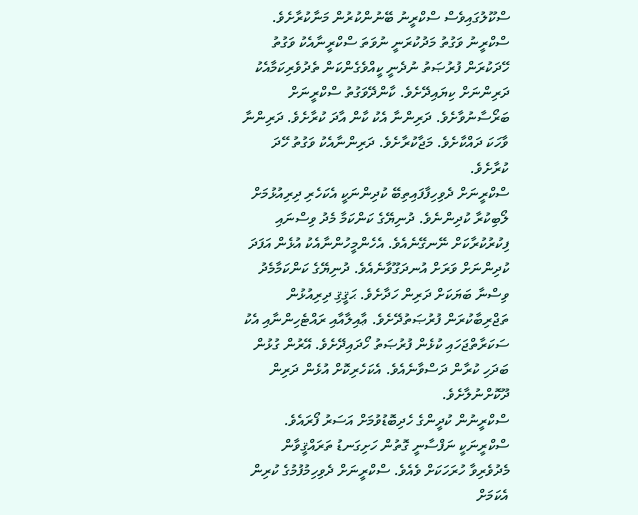ސްކޫލުގައިވެސް ސްކްރީނު ބޭނުންކުރުން މަނާކުރާށެވެ.
ސްކްރީނު ވަގުތު މަދުކުރަނީ ނުވަތަ ސްކްރީނާއެކު ވަގުތު ހޭދަކުރަން ފުރުޞަތު ނުދެނީ ކީއްވެގެންކަން ތެދުވެރިކަމާއެކު ދަރިންނަށް ކިޔައިދޭށެވެ. ކާންދޭވަގުތު ސްކްރީނަށް ބަރޯސާނުވާށެވެ. ދަރިންނާ އެކު ކާން އާދަ ކުރާށެވެ. ދަރިންނާ ވާހަކަ ދައްކާށެވެ. މަޖާކުރާށެވެ. ދަރިންނާއެކު ވަގުތު ހޭދަ ކުރާށެވެ.
ސްކްރީނަށް ދެވިހިފާފައިތިބޭ ކުދިންނަކީ އެކަހެރި ދިރިއުޅުމަށް ލޯބިކުރާ ކުދިންނެވެ. ދުނިޔޭގެ ކަންކަމާ މެދު ވިސްނައި ފިކުރުކުރާކަށް ނޭނގޭނެއެވެ. އެހެންމީހުންނާއެކު އުޅެން އަފަދަ ކުދިންނަށް ވަރަށް އުނދަގޫވާނެއެވެ. ދުނިޔޭގެ ކަންކަމާމެދު ވިސްނާ ބަޔަކަށް ދަރިން ހަދާށެވެ. ޙަޤީޤި ދިރިއުޅުން ތަޖްރިބާކުރަން ފުރުޞަތުދޭށެވެ. ޢާއިލާއާއި ރައްޓެހިންނާއި އެކު ސަކަރާތްޖަހައި ކުޅެން ފުރުޞަތު ހޯދައިދޭށެވެ. އޭރުން ގުޅުން ބަދަހި ކުރާން ދަސްވާނެއެވެ. އެކަހެރިކޮށް އުޅެން ދަރިން ދޫކޮށްނުލާށެވެ.
ސްކްރީނުން ކުދީންގެ ހެދިބޮޑުވުމަށް އަސަރު ފޯރައެވެ. ސްކްރީނަކީ ނަފްސާނީ ގޮތުން ހަށިގަނޑު ތަރައްޤީވާން މެދުވެރިވާ ހުރަހަކަށް ވެއެވެ. ސްކްރީނަށް ދެވިހިމުފުމުގެ ކުރިން އެކަމަށް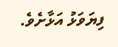ފިޔަވަޅު އަޅާށެވެ.